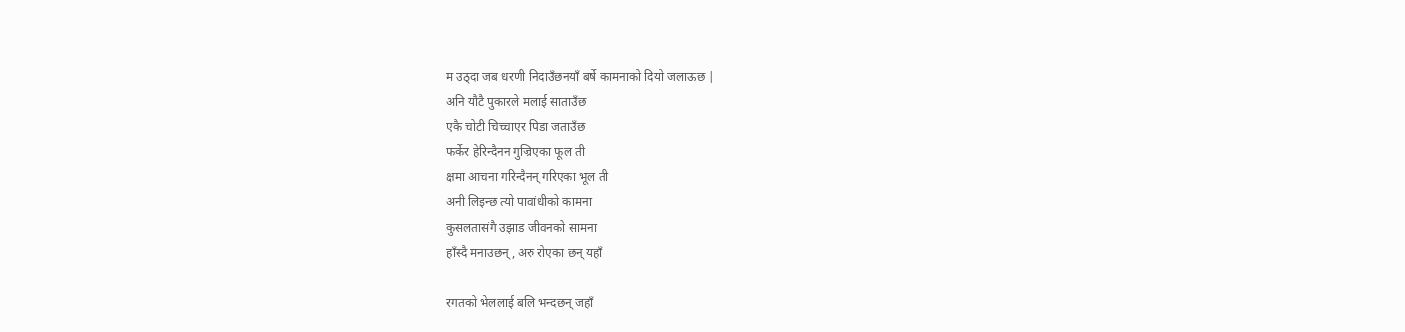म उठ्दा जब धरणी निदाउँछनयाँ बर्षे कामनाको दियो जलाऊछ |
अनि यौटै पुकारले मलाई साताउँछ
एकै चोटी चिच्चाएर पिडा जताउँछ
फर्केर हेरिन्दैनन गुज्रिएका फूल ती
क्षमा आचना गरिन्दैनन् गरिएका भूल ती
अनी लिइन्छ त्यो पावांधीको कामना
कुसलतासंगै उझाड जीवनको सामना
हाँस्दै मनाउछन्, अरु रोएका छन् यहाँ

रगतको भेललाई बलि भन्दछन् जहाँ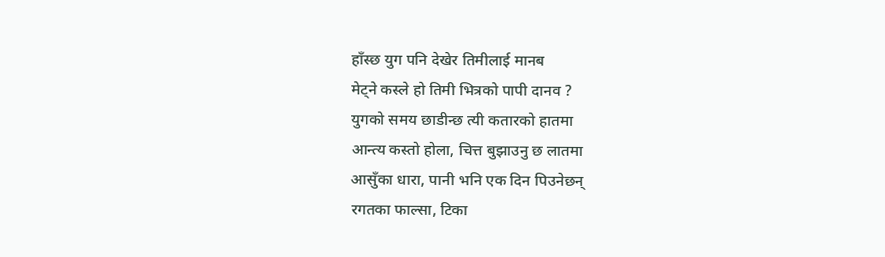हाँस्छ युग पनि देखेर तिमीलाई मानब
मेट्ने कस्ले हो तिमी भित्रको पापी दानव ?
युगको समय छाडीन्छ त्यी कतारको हातमा
आन्त्य कस्तो होला, चित्त बुझाउनु छ लातमा
आसुँका धारा, पानी भनि एक दिन पिउनेछन्
रगतका फाल्सा, टिका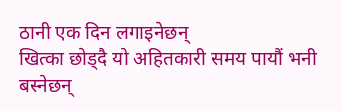ठानी एक दिन लगाइनेछन्
खित्का छोड्दै यो अहितकारी समय पायौं भनी
बस्नेछन्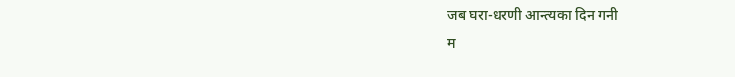जब घरा-धरणी आन्त्यका दिन गनी
म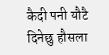कैदी पनी यौटै दिनेछु हौसला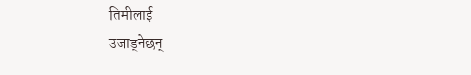तिमीलाई
उजाड्नेछन्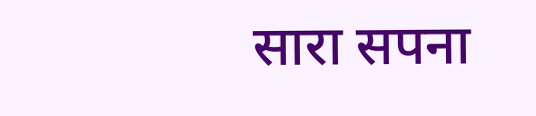सारा सपना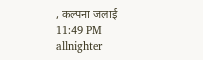, कल्पना जलाई
11:49 PM
allnighter